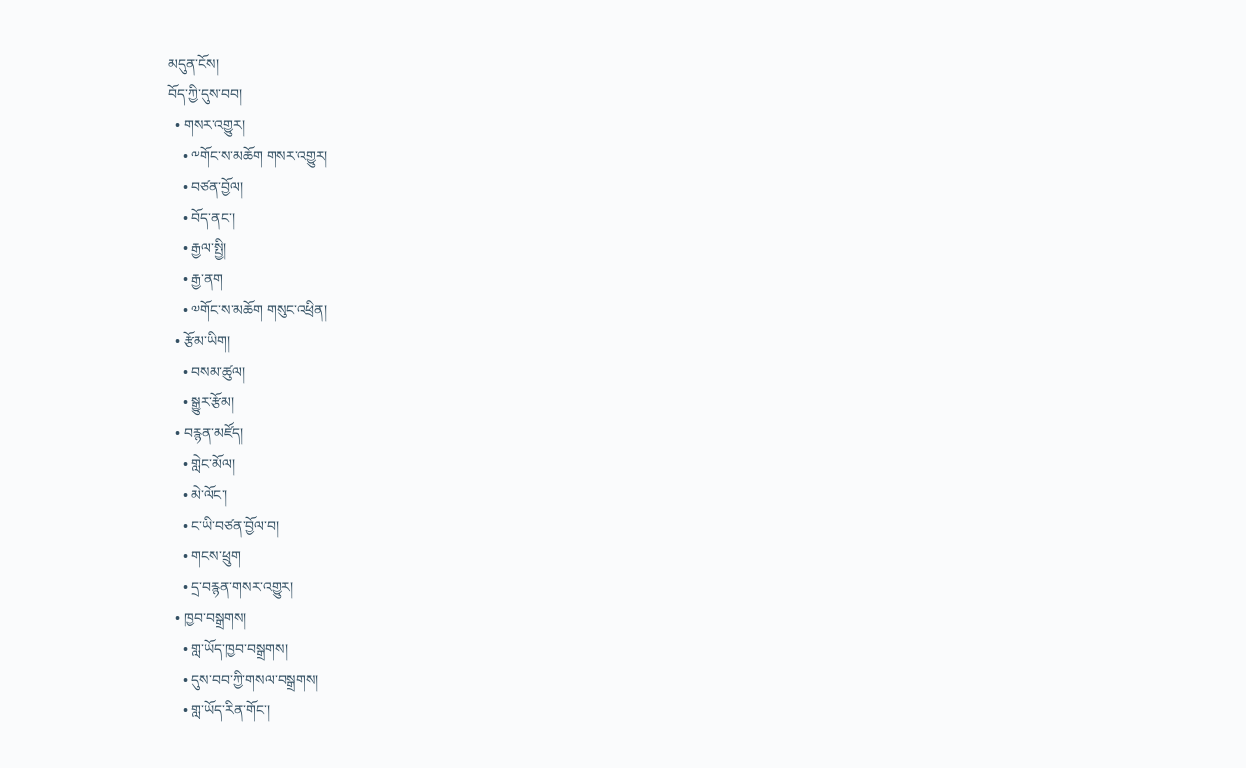མདུན་ངོས།
བོད་ཀྱི་དུས་བབ།
  • གསར་འགྱུར།
    • ༸གོང་ས་མཆོག གསར་འགྱུར།
    • བཙན་བྱོལ།
    • བོད་ནང་།
    • རྒྱལ་སྤྱི།
    • རྒྱ་ནག
    • ༧གོང་ས་མཆོག གསུང་འཕྲིན།
  • རྩོམ་ཡིག།
    • བསམ་ཚུལ།
    • སྒྱུར་རྩོམ།
  • བརྙན་མཛོད།
    • གླེང་མོལ།
    • མེ་ལོང་།
    • ང་ཡི་བཙན་བྱོལ་བ།
    • གངས་ཕྲུག
    • དྲ་བརྙན་གསར་འགྱུར།
  • ཁྱབ་བསྒྲགས།
    • གླ་ཡོད་ཁྱབ་བསྒྲགས།
    • དུས་བབ་ཀྱི་གསལ་བསྒྲགས།
    • གླ་ཡོད་རིན་གོང་།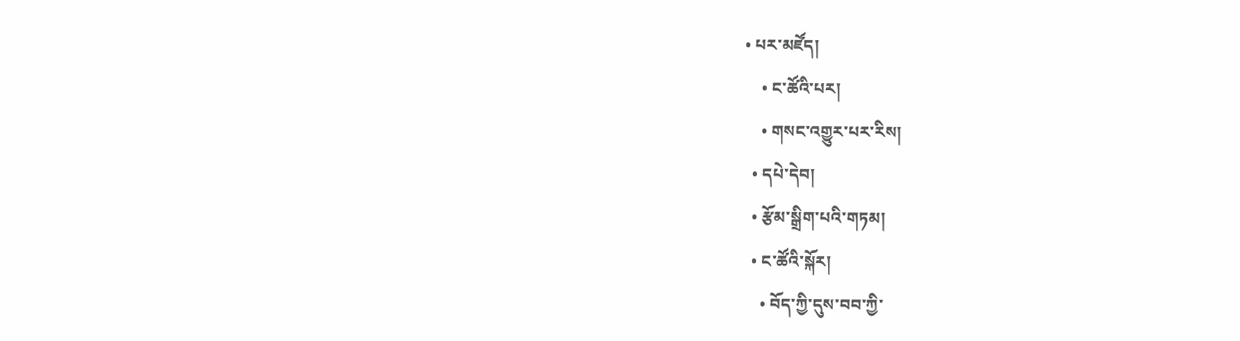• པར་མཛོད།
    • ང་ཚོའི་པར།
    • གསང་འགྱུར་པར་རིས།
  • དཔེ་དེབ།
  • རྩོམ་སྒྲིག་པའི་གཏམ།
  • ང་ཚོའི་སྐོར།
    • བོད་ཀྱི་དུས་བབ་ཀྱི་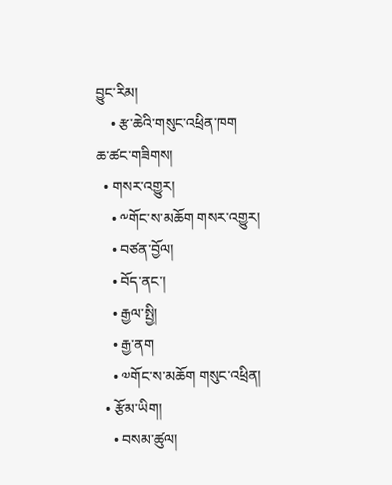བྱུང་རིམ།
    • རྩ་ཆེའི་གསུང་འཕྲིན་ཁག
ཆ་ཚང་གཟིགས།
  • གསར་འགྱུར།
    • ༸གོང་ས་མཆོག གསར་འགྱུར།
    • བཙན་བྱོལ།
    • བོད་ནང་།
    • རྒྱལ་སྤྱི།
    • རྒྱ་ནག
    • ༧གོང་ས་མཆོག གསུང་འཕྲིན།
  • རྩོམ་ཡིག།
    • བསམ་ཚུལ།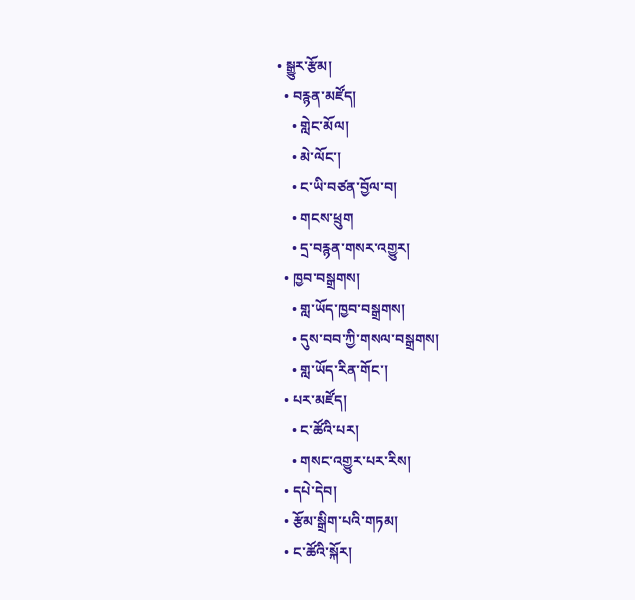• སྒྱུར་རྩོམ།
  • བརྙན་མཛོད།
    • གླེང་མོལ།
    • མེ་ལོང་།
    • ང་ཡི་བཙན་བྱོལ་བ།
    • གངས་ཕྲུག
    • དྲ་བརྙན་གསར་འགྱུར།
  • ཁྱབ་བསྒྲགས།
    • གླ་ཡོད་ཁྱབ་བསྒྲགས།
    • དུས་བབ་ཀྱི་གསལ་བསྒྲགས།
    • གླ་ཡོད་རིན་གོང་།
  • པར་མཛོད།
    • ང་ཚོའི་པར།
    • གསང་འགྱུར་པར་རིས།
  • དཔེ་དེབ།
  • རྩོམ་སྒྲིག་པའི་གཏམ།
  • ང་ཚོའི་སྐོར།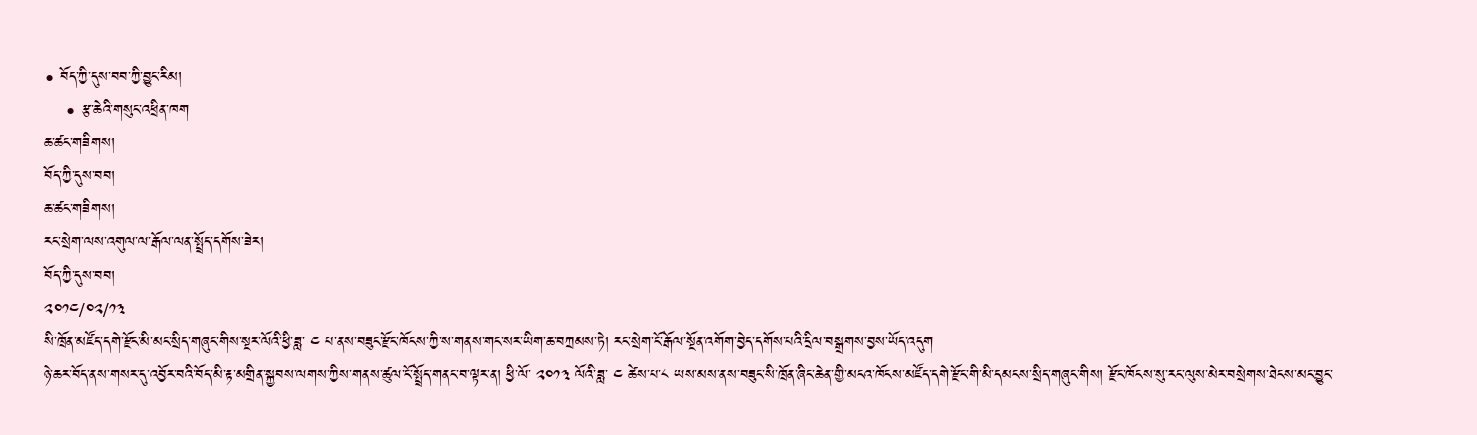• བོད་ཀྱི་དུས་བབ་ཀྱི་བྱུང་རིམ།
    • རྩ་ཆེའི་གསུང་འཕྲིན་ཁག
ཆ་ཚང་གཟིགས།
བོད་ཀྱི་དུས་བབ།
ཆ་ཚང་གཟིགས།
རང་སྲེག་ལས་འགུལ་ལ་རྒོལ་ལན་སྤྲོད་དགོས་ཟེར།
བོད་ཀྱི་དུས་བབ།
༢༠༡༤/༠༢/༡༣
སི་ཁྲོན་མཛོད་དགེ་རྫོང་མི་མང་སྲིད་གཞུང་གིས་སྔར་ལོའི་ཕྱི་ཟླ་ ༤ པ་ནས་བཟུང་རྫོང་ཁོངས་ཀྱི་ས་གནས་གང་སར་ཡིག་ཆ་བཀྲམས་ཏེ། རང་སྲེག་ངོ་རྒོལ་སྔོན་འགོག་བྱེད་དགོས་པའི་དྲིལ་བསྒྲགས་བྱས་ཡོད་འདུག
ཉེ་ཆར་བོད་ནས་གསར་དུ་འབྱོར་བའི་བོད་མི་རྟ་མགྲིན་སྐྱབས་ལགས་ཀྱིས་གནས་ཚུལ་ངོ་སྤྲོད་གནང་བ་ལྟར་ན། ཕྱི་ལོ་ ༢༠༡༣ ལོའི་ཟླ་ ༤ ཚེས་པ་༨ ཡས་མས་ནས་བཟུང་སི་ཁྲོན་ཞིང་ཆེན་གྱི་མངའ་ཁོངས་མཛོད་དགེ་རྫོང་གི་མི་དམངས་སྲིད་གཞུང་གིས། རྫོང་ཁོངས་སུ་རང་ལུས་མེར་བསྲེགས་ཐེངས་མང་བྱུང་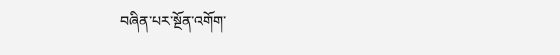བཞིན་པར་སྔོན་འགོག་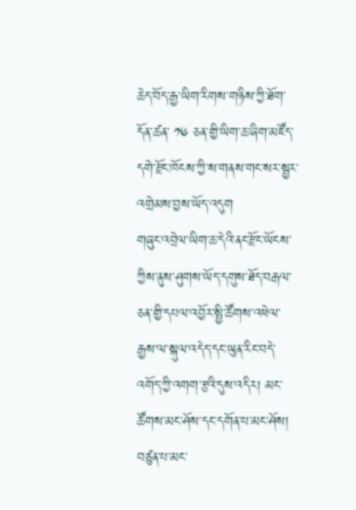ཆེད་བོད་རྒྱ་ཡིག་རིགས་གཉིས་ཀྱི་ཐོག་དོན་ཚན་ ༡༦ ཅན་གྱི་ཡིག་ཆ་ཞིག་མཛོད་དགེ་རྫོང་ཁོངས་ཀྱི་ས་གནས་གང་སར་སྦྱར་འགྲེམས་བྱས་ཡོད་འདུག
གཞུང་འབྲེལ་ཡིག་ཆ་དེའི་ནང་རྫོང་ཡོངས་ཀྱིས་ནུས་ཤུགས་ཡོད་དགུས་ཐོད་བརྒལ་ཅན་གྱི་དཔལ་འབྱོར་སྤྱི་ཚོགས་འཕེལ་རྒྱས་ལ་སྐུལ་འདེད་དང་ཡུན་རིང་བདེ་འགོད་ཀྱི་འགག་རྩའི་དུས་འདིར། མང་ཚོགས་མང་ཤོས་དང་དགོན་པ་མང་ཤོས། བཙུན་པ་མང་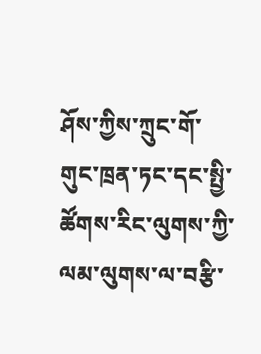ཤོས་ཀྱིས་ཀྲུང་གོ་གུང་ཁྲན་ཏང་དང་སྤྱི་ཚོགས་རིང་ལུགས་ཀྱི་ལམ་ལུགས་ལ་བརྩི་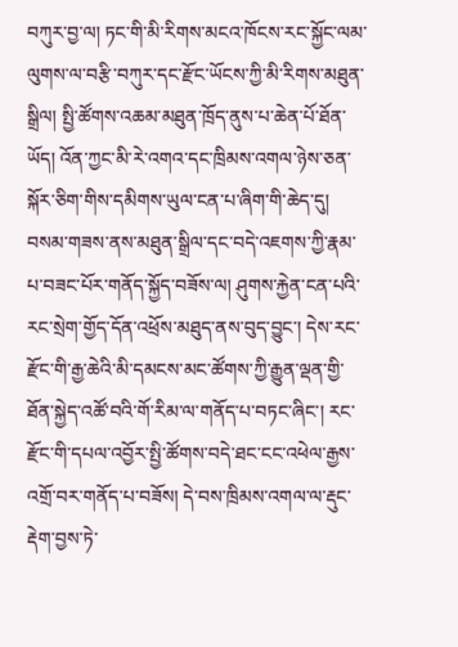བཀུར་བྱ་ལ། ཏང་གི་མི་རིགས་མངའ་ཁོངས་རང་སྐྱོང་ལམ་ལུགས་ལ་བརྩི་བཀུར་དང་རྫོང་ཡོངས་ཀྱི་མི་རིགས་མཐུན་སྒྲིལ། སྤྱི་ཚོགས་འཆམ་མཐུན་ཁྲོད་ནུས་པ་ཆེན་པོ་ཐོན་ཡོད། འོན་ཀྱང་མི་རེ་འགའ་དང་ཁྲིམས་འགལ་ཉེས་ཅན་སྐོར་ཅིག་གིས་དམིགས་ཡུལ་ངན་པ་ཞིག་གི་ཆེད་དུ། བསམ་གཟས་ནས་མཐུན་སྒྲིལ་དང་བདེ་འཇགས་ཀྱི་རྣམ་པ་བཟང་པོར་གནོད་སྐྱོད་བཟོས་ལ། ཤུགས་རྐྱེན་ངན་པའི་རང་སྲེག་གྱོད་དོན་འཕྲོས་མཐུད་ནས་བུད་བྱུང་། དེས་རང་རྫོང་གི་རྒྱ་ཆེའི་མི་དམངས་མང་ཚོགས་ཀྱི་རྒྱུན་ལྡན་གྱི་ཐོན་སྐྱེད་འཚོ་བའི་གོ་རིམ་ལ་གནོད་པ་བཏང་ཞིང་། རང་རྫོང་གི་དཔལ་འབྱོར་སྤྱི་ཚོགས་བདེ་ཐང་ངང་འཕེལ་རྒྱས་འགྲོ་བར་གནོད་པ་བཟོས། དེ་བས་ཁྲིམས་འགལ་ལ་རྡུང་རྡེག་བྱས་ཏེ་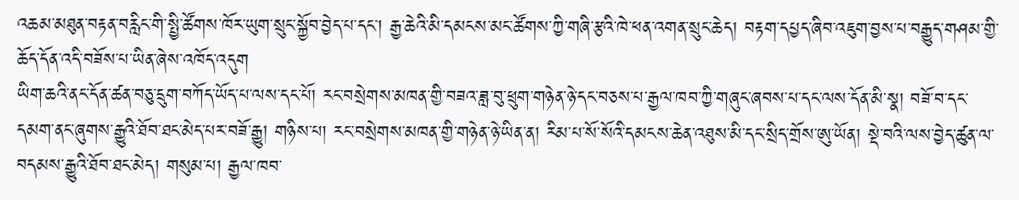འཆམ་མཐུན་བརྟན་བརླིང་གི་སྤྱི་ཚོགས་ཁོར་ཡུག་སྲུང་སྐྱོབ་བྱེད་པ་དང་། རྒྱ་ཆེའི་མི་དམངས་མང་ཚོགས་ཀྱི་གཞི་རྩའི་ཁེ་ཕན་འགན་སྲུང་ཆེད། བརྟག་དཔྱད་ཞིབ་འཇུག་བྱས་པ་བརྒྱུད་གཤམ་གྱི་ཆོད་དོན་འདི་བཟོས་པ་ཡིན་ཞེས་འཁོད་འདུག
ཡིག་ཆའི་ནང་དོན་ཚན་བཅུ་དྲུག་བཀོད་ཡོད་པ་ལས་དང་པོ། རང་བསྲེགས་མཁན་གྱི་བཟའ་ཟླ་བུ་ཕྲུག་གཉེན་ཉེ་དང་བཅས་པ་རྒྱལ་ཁབ་ཀྱི་གཞུང་ཞབས་པ་དང་ལས་དོན་མི་སྣ། བཟོ་བ་དང་དམག་ནང་ཞུགས་རྒྱུའི་ཐོབ་ཐང་མེད་པར་བཟོ་རྒྱུ། གཉིས་པ། རང་བསྲེགས་མཁན་གྱི་གཉེན་ཉེ་ཡིན་ན། རིམ་པ་སོ་སོའི་དམངས་ཆེན་འཐུས་མི་དང་སྲིད་གྲོས་ཨུ་ཡོན། སྡེ་བའི་ལས་བྱེད་ཚུན་ལ་བདམས་རྒྱུའི་ཐོབ་ཐང་མེད། གསུམ་པ། རྒྱལ་ཁབ་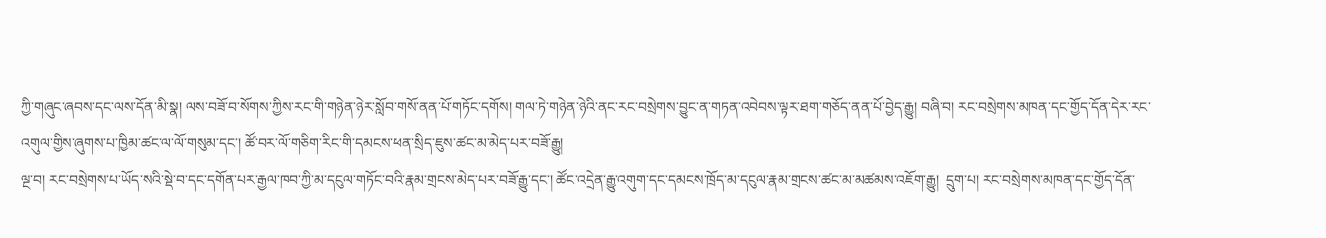ཀྱི་གཞུང་ཞབས་དང་ལས་དོན་མི་སྣ། ལས་བཟོ་བ་སོགས་ཀྱིས་རང་གི་གཉེན་ཉེར་སློབ་གསོ་ནན་པོ་གཏོང་དགོས། གལ་ཏེ་གཉེན་ཉེའི་ནང་རང་བསྲེགས་བྱུང་ན་གཏན་འབེབས་ལྟར་ཐག་གཅོད་ནན་པོ་བྱེད་རྒྱུ། བཞི་བ། རང་བསྲེགས་མཁན་དང་གྱོད་དོན་དེར་རང་འགུལ་གྱིས་ཞུགས་པ་ཁྱིམ་ཚང་ལ་ལོ་གསུམ་དང་། ཚོ་བར་ལོ་གཅིག་རིང་གི་དམངས་ཕན་སྲིད་ཇུས་ཚང་མ་མེད་པར་བཟོ་རྒྱུ།
ལྔ་བ། རང་བསྲེགས་པ་ཡོད་སའི་སྡེ་བ་དང་དགོན་པར་རྒྱལ་ཁབ་ཀྱི་མ་དངུལ་གཏོང་བའི་རྣམ་གྲངས་མེད་པར་བཟོ་རྒྱུ་དང་། ཚོང་འདྲེན་རྒྱུ་འགུག་དང་དམངས་ཁྲོད་མ་དངུལ་རྣམ་གྲངས་ཚང་མ་མཚམས་འཇོག་རྒྱུ།  དྲུག་པ། རང་བསྲེགས་མཁན་དང་གྱོད་དོན་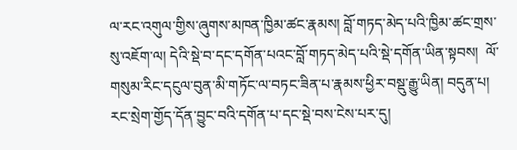ལ་རང་འགུལ་གྱིས་ཞུགས་མཁན་ཁྱིམ་ཚང་རྣམས། བློ་གཏད་མེད་པའི་ཁྱིམ་ཚང་གྲས་སུ་འཇོག་ལ། དེའི་སྡེ་བ་དང་དགོན་པའང་བློ་གཏད་མེད་པའི་སྡེ་དགོན་ཡིན་སྟབས།  ལོ་གསུམ་རིང་དངུལ་བུན་མི་གཏོང་ལ་བཏང་ཟིན་པ་རྣམས་ཕྱིར་བསྡུ་རྒྱུ་ཡིན། བདུན་པ། རང་སྲེག་གྱོད་དོན་བྱུང་བའི་དགོན་པ་དང་སྡེ་བས་ངེས་པར་དུ།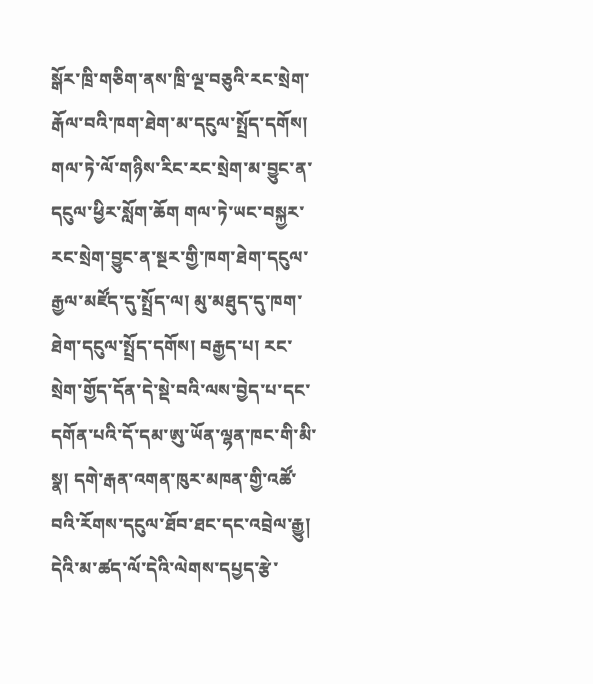སྒོར་ཁྲི་གཅིག་ནས་ཁྲི་ལྔ་བཅུའི་རང་སྲེག་རྒོལ་བའི་ཁག་ཐེག་མ་དངུལ་སྤྲོད་དགོས། གལ་ཏེ་ལོ་གཉིས་རིང་རང་སྲེག་མ་བྱུང་ན་དངུལ་ཕྱིར་སློག་ཆོག གལ་ཏེ་ཡང་བསྐྱར་རང་སྲེག་བྱུང་ན་སྔར་གྱི་ཁག་ཐེག་དངུལ་རྒྱལ་མཛོད་དུ་སྤྲོད་ལ། མུ་མཐུད་དུ་ཁག་ཐེག་དངུལ་སྤྲོད་དགོས། བརྒྱད་པ། རང་སྲེག་གྱོད་དོན་དེ་སྡེ་བའི་ལས་བྱེད་པ་དང་དགོན་པའི་དོ་དམ་ཨུ་ཡོན་ལྷན་ཁང་གི་མི་སྣ། དགེ་རྒན་འགན་ཁུར་མཁན་གྱི་འཚོ་བའི་རོགས་དངུལ་ཐོབ་ཐང་དང་འབྲེལ་རྒྱུ། དེའི་མ་ཚད་ལོ་དེའི་ལེགས་དཔྱད་རྩེ་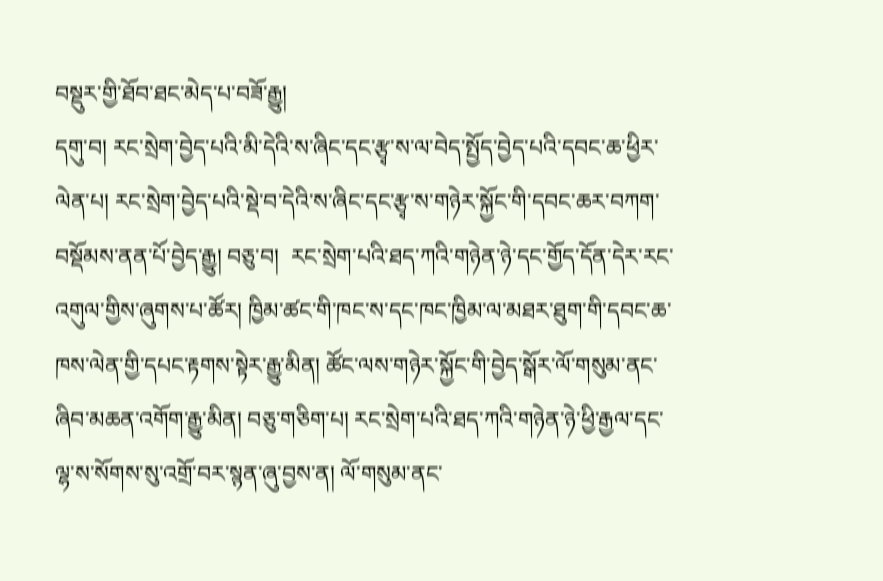བསྡུར་གྱི་ཐོབ་ཐང་མེད་པ་བཟོ་རྒྱུ།
དགུ་བ། རང་སྲེག་བྱེད་པའི་མི་དེའི་ས་ཞིང་དང་རྩྭ་ས་ལ་བེད་སྤྱོད་བྱེད་པའི་དབང་ཆ་ཕྱིར་ལེན་པ། རང་སྲེག་བྱེད་པའི་སྡེ་བ་དེའི་ས་ཞིང་དང་རྩྭ་ས་གཉེར་སྐྱོང་གི་དབང་ཆར་བཀག་བསྡོམས་ནན་པོ་བྱེད་རྒྱུ། བཅུ་བ།  རང་སྲེག་པའི་ཐད་ཀའི་གཉེན་ཉེ་དང་གྱོད་དོན་དེར་རང་འགུལ་གྱིས་ཞུགས་པ་ཚོར། ཁྱིམ་ཚང་གི་ཁང་ས་དང་ཁང་ཁྱིམ་ལ་མཐར་ཐུག་གི་དབང་ཆ་ཁས་ལེན་གྱི་དཔང་རྟགས་སྟེར་རྒྱུ་མིན། ཚོང་ལས་གཉེར་སྐྱོང་གི་བྱེད་སྒོར་ལོ་གསུམ་ནང་ཞིབ་མཆན་འགོག་རྒྱུ་མིན། བཅུ་གཅིག་པ། རང་སྲེག་པའི་ཐད་ཀའི་གཉེན་ཉེ་ཕྱི་རྒྱལ་དང་ལྷ་ས་སོགས་སུ་འགྲོ་བར་སྙན་ཞུ་བྱས་ན། ལོ་གསུམ་ནང་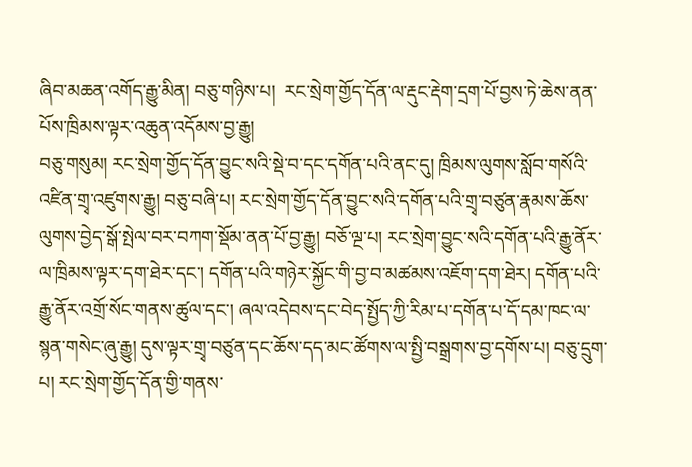ཞིབ་མཆན་འགོད་རྒྱུ་མིན། བཅུ་གཉིས་པ།  རང་སྲེག་གྱོད་དོན་ལ་རྡུང་རྡེག་དྲག་པོ་བྱས་ཏེ་ཆེས་ནན་པོས་ཁྲིམས་ལྟར་འཆུན་འདོམས་བྱ་རྒྱུ།
བཅུ་གསུམ། རང་སྲེག་གྱོད་དོན་བྱུང་སའི་སྡེ་བ་དང་དགོན་པའི་ནང་དུ། ཁྲིམས་ལུགས་སློབ་གསོའི་འཛིན་གྲྭ་འཛུགས་རྒྱུ། བཅུ་བཞི་པ། རང་སྲེག་གྱོད་དོན་བྱུང་སའི་དགོན་པའི་གྲྭ་བཙུན་རྣམས་ཆོས་ལུགས་བྱེད་སྒོ་སྤེལ་བར་བཀག་སྡོམ་ནན་པོ་བྱ་རྒྱུ། བཅོ་ལྔ་པ། རང་སྲེག་བྱུང་སའི་དགོན་པའི་རྒྱུ་ནོར་ལ་ཁྲིམས་ལྟར་དག་ཐེར་དང་། དགོན་པའི་གཉེར་སྐྱོང་གི་བྱ་བ་མཚམས་འཇོག་དག་ཐེར། དགོན་པའི་རྒྱུ་ནོར་འགྲོ་སོང་གནས་ཚུལ་དང་། ཞལ་འདེབས་དང་བེད་སྤྱོད་ཀྱི་རིམ་པ་དགོན་པ་དོ་དམ་ཁང་ལ་སྙན་གསེང་ཞུ་རྒྱུ། དུས་ལྟར་གྲྭ་བཙུན་དང་ཆོས་དད་མང་ཚོགས་ལ་སྤྱི་བསྒྲགས་བྱ་དགོས་པ། བཅུ་དྲུག་པ། རང་སྲེག་གྱོད་དོན་གྱི་གནས་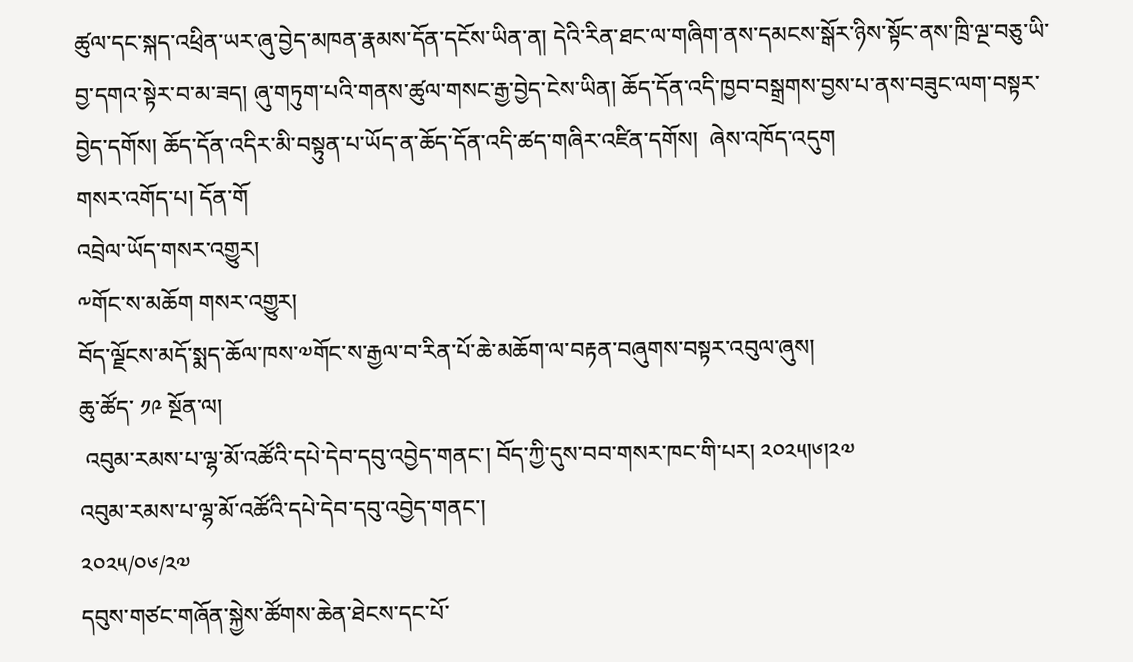ཚུལ་དང་སྐད་འཕྲིན་ཡར་ཞུ་བྱེད་མཁན་རྣམས་དོན་དངོས་ཡིན་ན། དེའི་རིན་ཐང་ལ་གཞིག་ནས་དམངས་སྒོར་ཉིས་སྟོང་ནས་ཁྲི་ལྔ་བཅུ་ཡི་བྱ་དགའ་སྟེར་བ་མ་ཟད། ཞུ་གཏུག་པའི་གནས་ཚུལ་གསང་རྒྱ་བྱེད་ངེས་ཡིན། ཆོད་དོན་འདི་ཁྱབ་བསྒྲགས་བྱས་པ་ནས་བཟུང་ལག་བསྟར་བྱེད་དགོས། ཆོད་དོན་འདིར་མི་བསྟུན་པ་ཡོད་ན་ཆོད་དོན་འདི་ཚད་གཞིར་འཛིན་དགོས།  ཞེས་འཁོད་འདུག
གསར་འགོད་པ། དོན་གོ
འབྲེལ་ཡོད་གསར་འགྱུར།
༸གོང་ས་མཆོག གསར་འགྱུར།
བོད་ལྗོངས་མདོ་སྨད་ཆོལ་ཁས་༧གོང་ས་རྒྱལ་བ་རིན་པོ་ཆེ་མཆོག་ལ་བརྟན་བཞུགས་བསྟར་འབུལ་ཞུས།
ཆུ་ཚོད་ ༡༩ སྔོན་ལ།
 འབུམ་རམས་པ་ལྷ་མོ་འཚོའི་དཔེ་དེབ་དབུ་འབྱེད་གནང་། བོད་ཀྱི་དུས་བབ་གསར་ཁང་གི་པར། ༢༠༢༥།༦།༢༧
འབུམ་རམས་པ་ལྷ་མོ་འཚོའི་དཔེ་དེབ་དབུ་འབྱེད་གནང་།
༢༠༢༥/༠༦/༢༧
དབུས་གཙང་གཞོན་སྐྱེས་ཚོགས་ཆེན་ཐེངས་དང་པོ་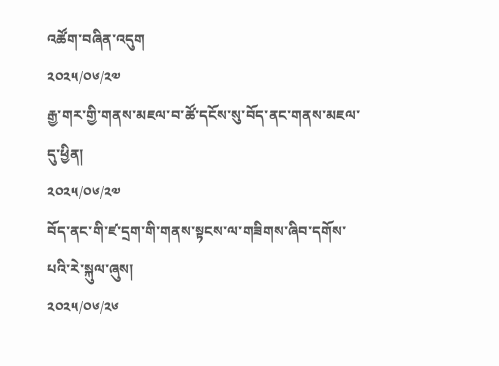འཚོག་བཞིན་འདུག
༢༠༢༥/༠༦/༢༧
རྒྱ་གར་གྱི་གནས་མཇལ་བ་ཚོ་དངོས་སུ་བོད་ནང་གནས་མཇལ་དུ་ཕྱིན།
༢༠༢༥/༠༦/༢༧
བོད་ནང་གི་ཛ་དྲག་གི་གནས་སྟངས་ལ་གཟིགས་ཞིབ་དགོས་པའི་རེ་སྐུལ་ཞུས།
༢༠༢༥/༠༦/༢༦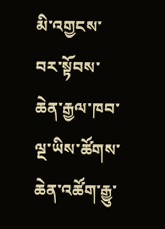མི་འགྱངས་བར་སྟོབས་ཆེན་རྒྱལ་ཁབ་ལྔ་ཡིས་ཚོགས་ཆེན་འཚོག་རྒྱུ་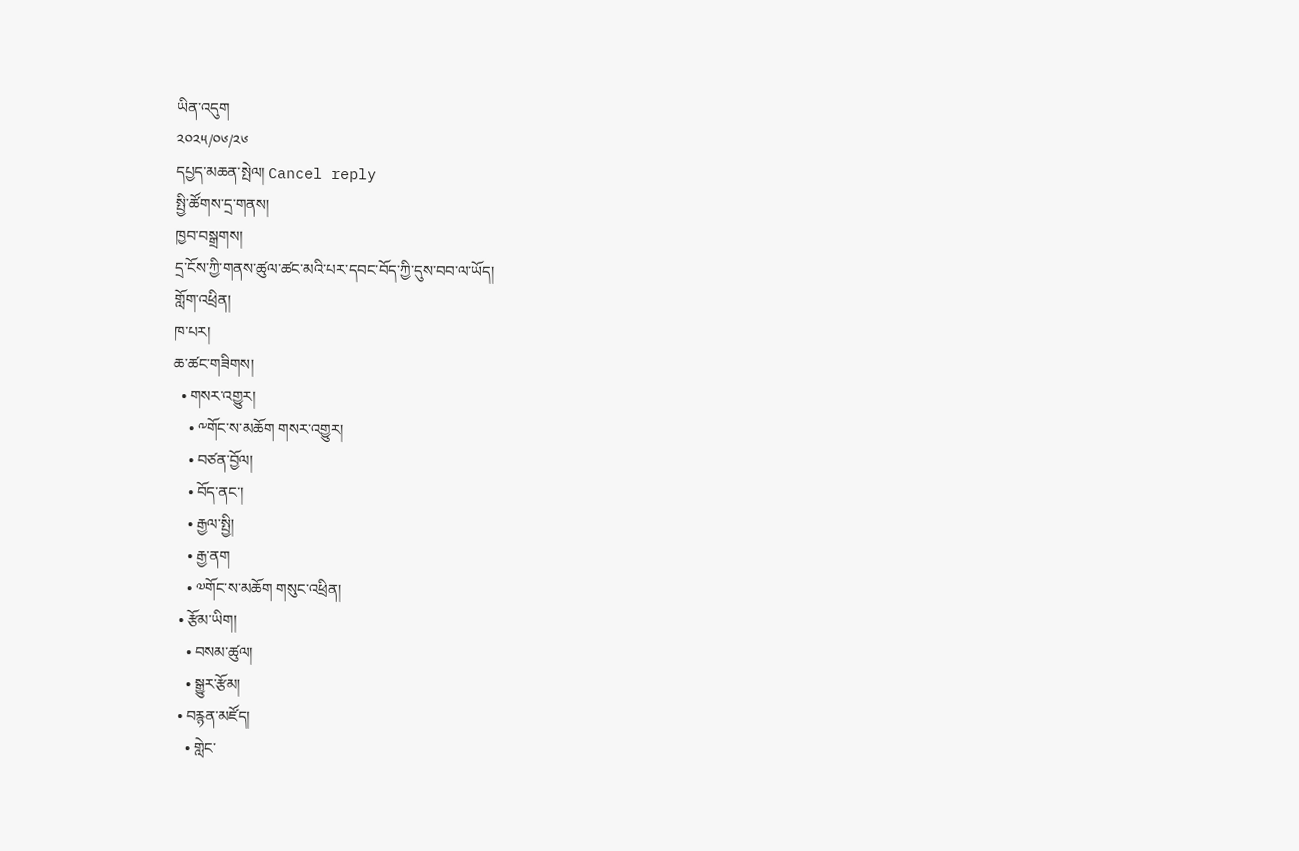ཡིན་འདུག
༢༠༢༥/༠༦/༢༦
དཔྱད་མཆན་སྤེལ། Cancel reply
སྤྱི་ཚོགས་དྲ་གནས།
ཁྱབ་བསྒྲགས།
དྲ་ངོས་ཀྱི་གནས་ཚུལ་ཚང་མའི་པར་དབང་བོད་ཀྱི་དུས་བབ་ལ་ཡོད།
གློག་འཕྲིན།
ཁ་པར།
ཆ་ཚང་གཟིགས།
  • གསར་འགྱུར།
    • ༸གོང་ས་མཆོག གསར་འགྱུར།
    • བཙན་བྱོལ།
    • བོད་ནང་།
    • རྒྱལ་སྤྱི།
    • རྒྱ་ནག
    • ༧གོང་ས་མཆོག གསུང་འཕྲིན།
  • རྩོམ་ཡིག།
    • བསམ་ཚུལ།
    • སྒྱུར་རྩོམ།
  • བརྙན་མཛོད།
    • གླེང་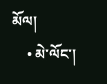མོལ།
    • མེ་ལོང་།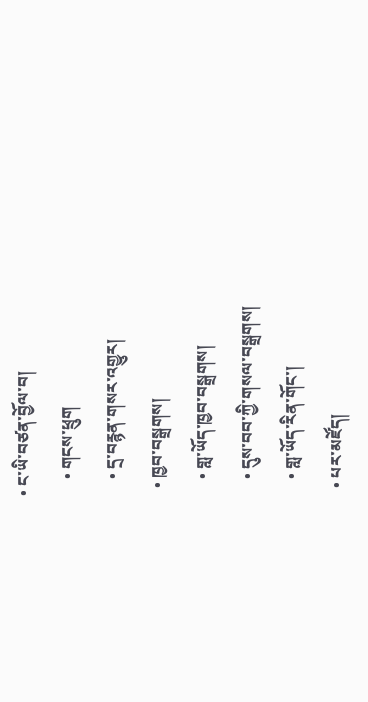• ང་ཡི་བཙན་བྱོལ་བ།
    • གངས་ཕྲུག
    • དྲ་བརྙན་གསར་འགྱུར།
  • ཁྱབ་བསྒྲགས།
    • གླ་ཡོད་ཁྱབ་བསྒྲགས།
    • དུས་བབ་ཀྱི་གསལ་བསྒྲགས།
    • གླ་ཡོད་རིན་གོང་།
  • པར་མཛོད།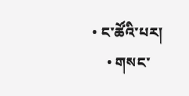• ང་ཚོའི་པར།
    • གསང་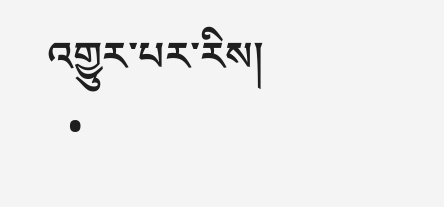འགྱུར་པར་རིས།
  •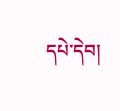དཔེ་དེབ།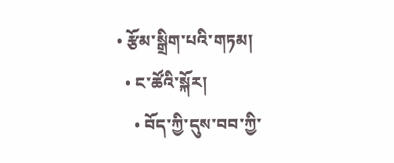• རྩོམ་སྒྲིག་པའི་གཏམ།
  • ང་ཚོའི་སྐོར།
    • བོད་ཀྱི་དུས་བབ་ཀྱི་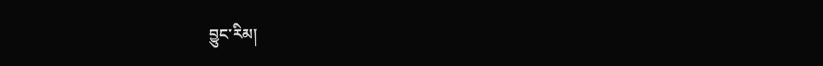བྱུང་རིམ།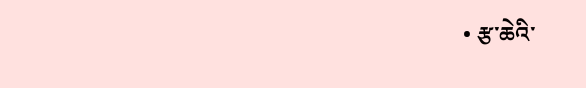• རྩ་ཆེའི་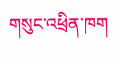གསུང་འཕྲིན་ཁག